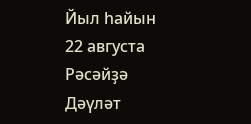Йыл һайын 22 августа Рәсәйҙә Дәүләт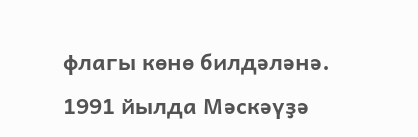флагы көнө билдәләнә. 1991 йылда Мәскәүҙә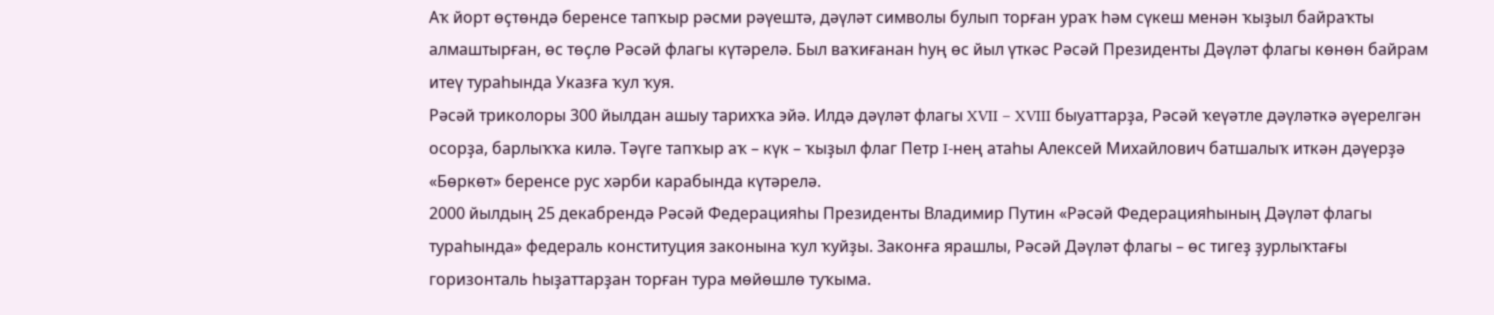Аҡ йорт өҫтөндә беренсе тапҡыр рәсми рәүештә, дәүләт символы булып торған ураҡ һәм сүкеш менән ҡыҙыл байраҡты алмаштырған, өс төҫлө Рәсәй флагы күтәрелә. Был ваҡиғанан һуң өс йыл үткәс Рәсәй Президенты Дәүләт флагы көнөн байрам итеү тураһында Указға ҡул ҡуя.
Рәсәй триколоры 300 йылдан ашыу тарихҡа эйә. Илдә дәүләт флагы XVII – XVIII быуаттарҙа, Рәсәй ҡеүәтле дәүләткә әүерелгән осорҙа, барлыҡҡа килә. Тәүге тапҡыр аҡ – күк – ҡыҙыл флаг Петр I-нең атаһы Алексей Михайлович батшалыҡ иткән дәүерҙә «Бөркөт» беренсе рус хәрби карабында күтәрелә.
2000 йылдың 25 декабрендә Рәсәй Федерацияһы Президенты Владимир Путин «Рәсәй Федерацияһының Дәүләт флагы тураһында» федераль конституция законына ҡул ҡуйҙы. Законға ярашлы, Рәсәй Дәүләт флагы – өс тигеҙ ҙурлыҡтағы горизонталь һыҙаттарҙан торған тура мөйөшлө туҡыма.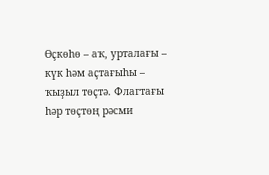Өҫкөһө – аҡ, урталағы – күк һәм аҫтағыһы – ҡыҙыл төҫтә. Флагтағы һәр төҫтөң рәсми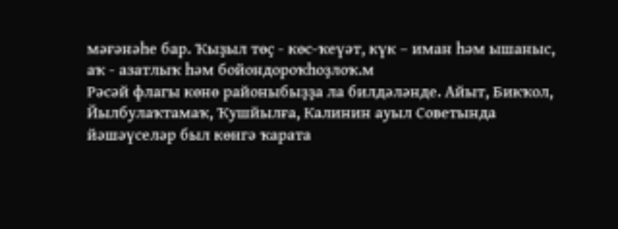мәғәнәһе бар. Ҡыҙыл төҫ - көс-ҡеүәт, күк – иман һәм ышаныс, аҡ - азатлыҡ һәм бойондороҡһоҙлоҡ.м
Рәсәй флагы көнө районыбыҙҙа ла билдәләнде. Айыт, Бикҡол, Йылбулаҡтамаҡ, Ҡушйылға, Калинин ауыл Советында йәшәүселәр был көнгә ҡарата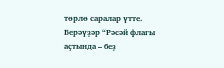төрлө саралар үтте. Берәүҙәр “Рәсәй флагы аҫтында – беҙ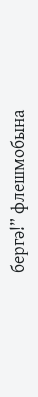бергә!” флешмобына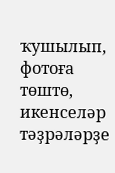ҡушылып, фотоға төштө, икенселәр тәҙрәләрҙе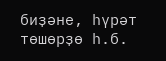биҙәне, һүрәт төшөрҙө һ.б.